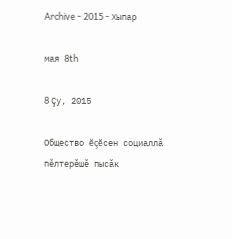Archive - 2015 - Хыпар

мая 8th

8 Çу, 2015

Общество ĕçĕсен социаллă пĕлтерĕшĕ пысăк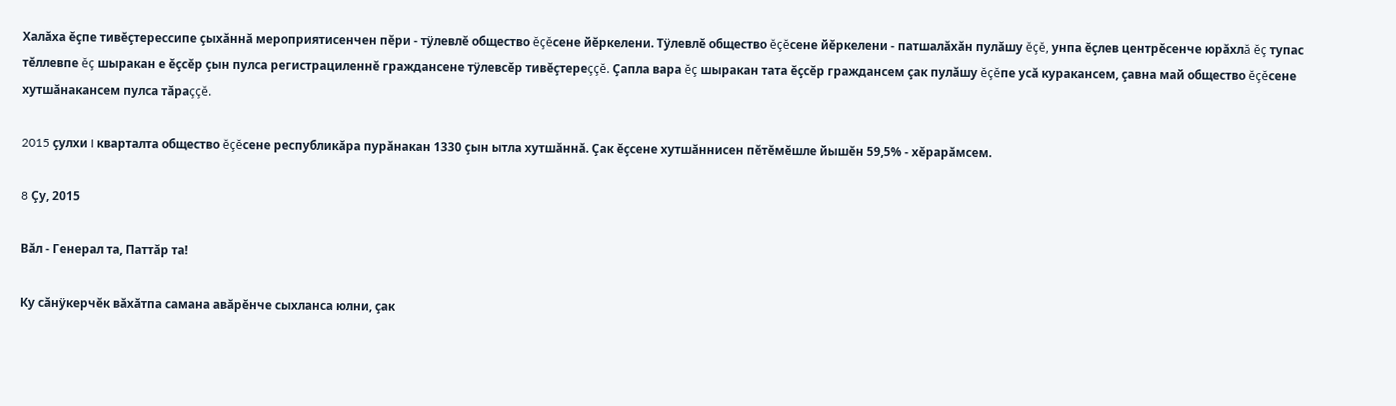Халăха ĕçпе тивĕçтерессипе çыхăннă мероприятисенчен пĕри - тÿлевлĕ общество ĕçĕсене йĕркелени. Тÿлевлĕ общество ĕçĕсене йĕркелени - патшалăхăн пулăшу ĕçĕ, унпа ĕçлев центрĕсенче юрăхлă ĕç тупас тĕллевпе ĕç шыракан е ĕçсĕр çын пулса регистрациленнĕ граждансене тÿлевсĕр тивĕçтереççĕ. Çапла вара ĕç шыракан тата ĕçсĕр граждансем çак пулăшу ĕçĕпе усă куракансем, çавна май общество ĕçĕсене хутшăнакансем пулса тăраççĕ.

2015 çулхи I кварталта общество ĕçĕсене республикăра пурăнакан 1330 çын ытла хутшăннă. Çак ĕçсене хутшăннисен пĕтĕмĕшле йышĕн 59,5% - хĕрарăмсем.

8 Çу, 2015

Вăл - Генерал та, Паттăр та!

Ку сăнÿкерчĕк вăхăтпа самана авăрĕнче сыхланса юлни, çак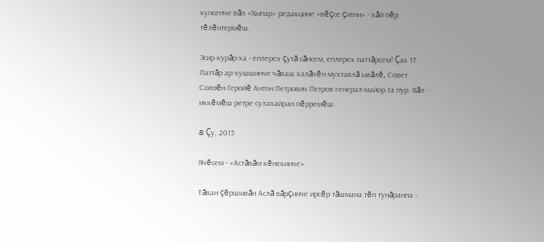кунсенче вăл «Хыпар» редакцине «вĕçсе çитни» - хăй пĕр тĕлĕнтермĕш.

Эсир курăр-ха - еплерех çутă сăнсем, еплерех паттăрсем! Çак 17 Паттăр ар хушшинче чăваш халăхĕн мухтавлă ывăлĕ, Совет Союзĕн Геройĕ Антон Петрович Петров генерал-майор та пур. Вăл - иккĕмĕш ретре сулахайран пĕрремĕш.

8 Çу, 2015

Ячĕсем - «Астăвăм кĕнекинче»

Тăван çĕршывăн Аслă вăрçинче ирсĕр тăшмана тĕп тунăранпа -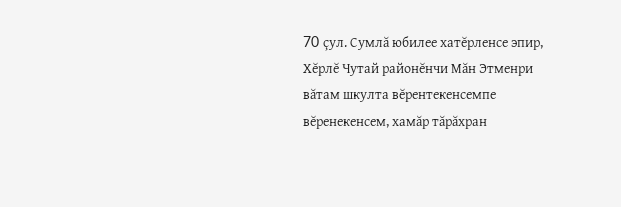70 çул. Сумлă юбилее хатĕрленсе эпир, Хĕрлĕ Чутай районĕнчи Мăн Этменри вăтам шкулта вĕрентекенсемпе вĕренекенсем, хамăр тăрăхран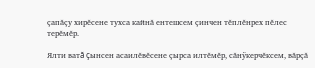çапăçу хирĕсене тухса кайнă ентешсем çинчен тĕплĕнрех пĕлес терĕмĕр.

Ялти ватă çынсен асаилĕвĕсене çырса илтĕмĕр, сăнÿкерчĕксем, вăрçă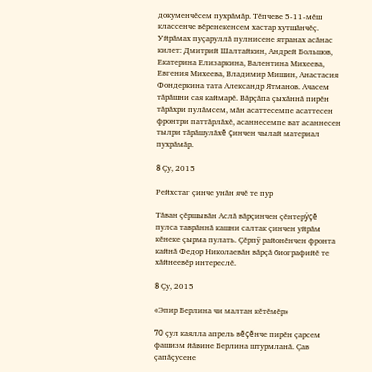докуменчĕсем пухрăмăр. Тĕпчеве 5-11-мĕш классенче вĕренекенсем хастар хутшăнчĕç. Уйрăмах пуçаруллă пулнисене ятранах асăнас килет: Дмитрий Шалтайкин, Андрей Большов, Екатерина Елизаркина, Валентина Михеева, Евгения Михеева, Владимир Мишин, Анастасия Фондеркина тата Александр Ятманов. Ачасем тăрăшни сая каймарĕ. Вăрçăпа çыхăннă пирĕн тăрăхри пулăмсем, мăн асаттесемпе асаттесен фронтри паттăрлăхĕ, асаннесемпе ват асаннесен тылри тăрăшулăхĕ çинчен чылай материал пухрăмăр.

8 Çу, 2015

Рейхстаг çинче унăн ячĕ те пур

Тăван çĕршывăн Аслă вăрçинчен çĕнтерÿçĕ пулса таврăннă кашни салтак çинчен уйрăм кĕнеке çырма пулать. Çĕрпÿ районĕнчен фронта кайнă Федор Николаевăн вăрçă биографийĕ те хăйнеевĕр интереслĕ.

8 Çу, 2015

«Эпир Берлина чи малтан кĕтĕмĕр»

70 çул каялла апрель вĕçĕнче пирĕн çарсем фашизм йăвине Берлина штурмланă. Çав çапăçусене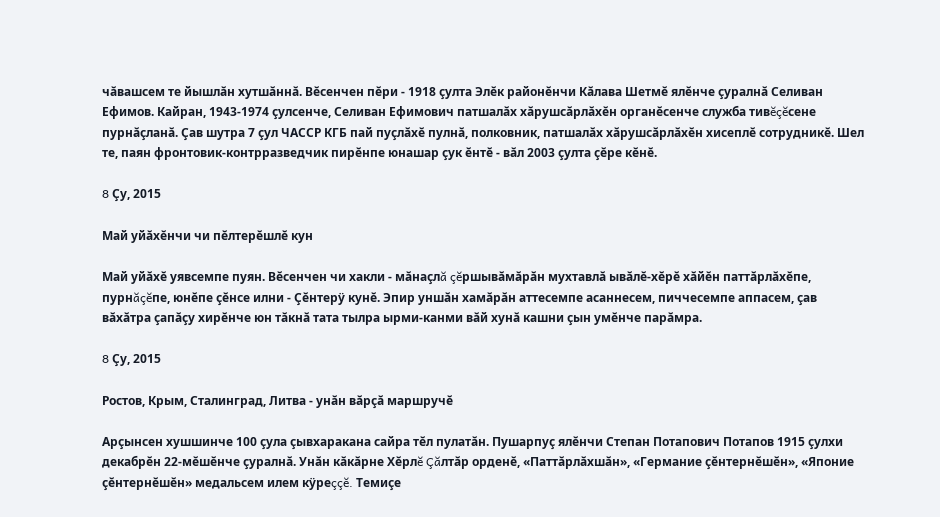чăвашсем те йышлăн хутшăннă. Вĕсенчен пĕри - 1918 çулта Элĕк районĕнчи Кăлава Шетмĕ ялĕнче çуралнă Селиван Ефимов. Кайран, 1943-1974 çулсенче, Селиван Ефимович патшалăх хăрушсăрлăхĕн органĕсенче служба тивĕçĕсене пурнăçланă. Çав шутра 7 çул ЧАССР КГБ пай пуçлăхĕ пулнă, полковник, патшалăх хăрушсăрлăхĕн хисеплĕ сотрудникĕ. Шел те, паян фронтовик-контрразведчик пирĕнпе юнашар çук ĕнтĕ - вăл 2003 çулта çĕре кĕнĕ.

8 Çу, 2015

Май уйăхĕнчи чи пĕлтерĕшлĕ кун

Май уйăхĕ уявсемпе пуян. Вĕсенчен чи хакли - мăнаçлă çĕршывăмăрăн мухтавлă ывăлĕ-хĕрĕ хăйĕн паттăрлăхĕпе, пурнăçĕпе, юнĕпе çĕнсе илни - Çĕнтерÿ кунĕ. Эпир уншăн хамăрăн аттесемпе асаннесем, пиччесемпе аппасем, çав вăхăтра çапăçу хирĕнче юн тăкнă тата тылра ырми-канми вăй хунă кашни çын умĕнче парăмра.

8 Çу, 2015

Ростов, Крым, Сталинград, Литва - унăн вăрçă маршручĕ

Арçынсен хушшинче 100 çула çывхаракана сайра тĕл пулатăн. Пушарпуç ялĕнчи Степан Потапович Потапов 1915 çулхи декабрĕн 22-мĕшĕнче çуралнă. Унăн кăкăрне Хĕрлĕ Çăлтăр орденĕ, «Паттăрлăхшăн», «Германие çĕнтернĕшĕн», «Японие çĕнтернĕшĕн» медальсем илем кÿреççĕ. Темиçе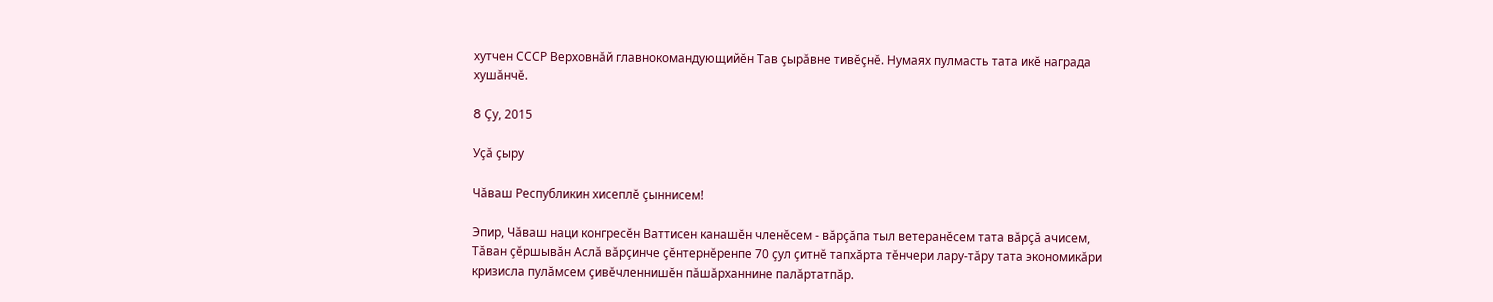хутчен СССР Верховнăй главнокомандующийĕн Тав çырăвне тивĕçнĕ. Нумаях пулмасть тата икĕ награда хушăнчĕ.

8 Çу, 2015

Уçă çыру

Чăваш Республикин хисеплĕ çыннисем!

Эпир, Чăваш наци конгресĕн Ваттисен канашĕн членĕсем - вăрçăпа тыл ветеранĕсем тата вăрçă ачисем, Тăван çĕршывăн Аслă вăрçинче çĕнтернĕренпе 70 çул çитнĕ тапхăрта тĕнчери лару-тăру тата экономикăри кризисла пулăмсем çивĕчленнишĕн пăшăрханнине палăртатпăр.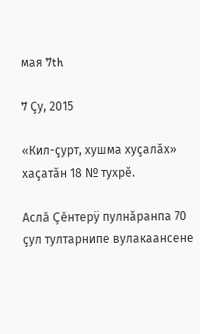мая 7th

7 Çу, 2015

«Кил-çурт, хушма хуçалăх» хаçатăн 18 № тухрĕ.

Аслă Çĕнтерÿ пулнăранпа 70 çул тултарнипе вулакаансене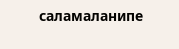саламаланипе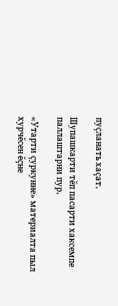пуçланать хаçат.

Шупашкарти тĕп пасарти хаксемпе паллаштарни пур.

«Утарти çуркунне» материалта пыл хурчĕсен ĕçне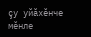çу уйăхĕнче мĕнле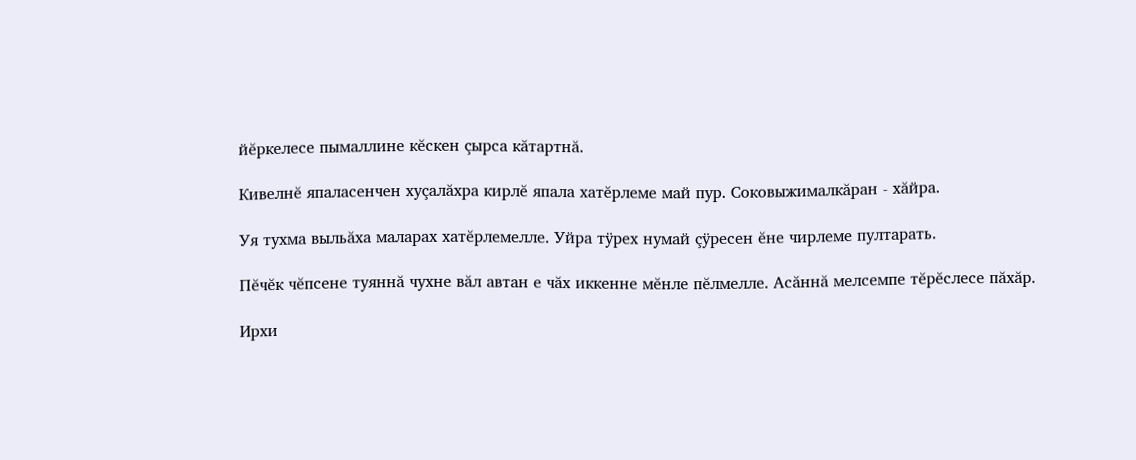йĕркелесе пымаллине кĕскен çырса кăтартнă.

Кивелнĕ япаласенчен хуçалăхра кирлĕ япала хатĕрлеме май пур. Соковыжималкăран - хăйра.

Уя тухма выльăха маларах хатĕрлемелле. Уйра тÿрех нумай çÿресен ĕне чирлеме пултарать.

Пĕчĕк чĕпсене туяннă чухне вăл автан е чăх иккенне мĕнле пĕлмелле. Асăннă мелсемпе тĕрĕслесе пăхăр.

Ирхи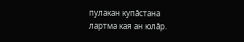пулакан купăстана лартма кая ан юлăр.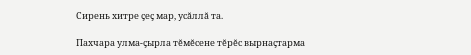Сирень хитре çеç мар, усăллă та.

Пахчара улма-çырла тĕмĕсене тĕрĕс вырнаçтарма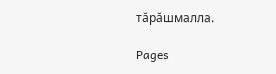тăрăшмалла.

Pages